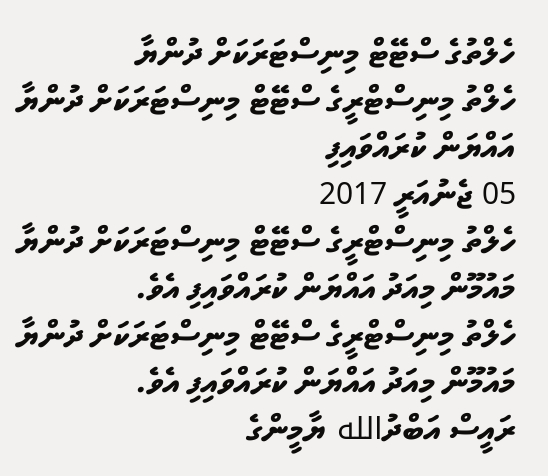ހެލްތުގެ ސްޓޭޓް މިނިސްޓަރަކަށް ދުންޔާ
ހެލްތު މިނިސްޓްރީގެ ސްޓޭޓް މިނިސްޓަރަކަށް ދުންޔާ އައްޔަން ކުރައްވައިފި
05 ޖެނުއަރީ 2017
ހެލްތު މިނިސްޓްރީގެ ސްޓޭޓް މިނިސްޓަރަކަށް ދުންޔާ މައުމޫން މިއަދު އައްޔަން ކުރައްވައިފި އެވެ.
ހެލްތު މިނިސްޓްރީގެ ސްޓޭޓް މިނިސްޓަރަކަށް ދުންޔާ މައުމޫން މިއަދު އައްޔަން ކުރައްވައިފި އެވެ.
ރައީސް އަބްދުالله ޔާމީންގެ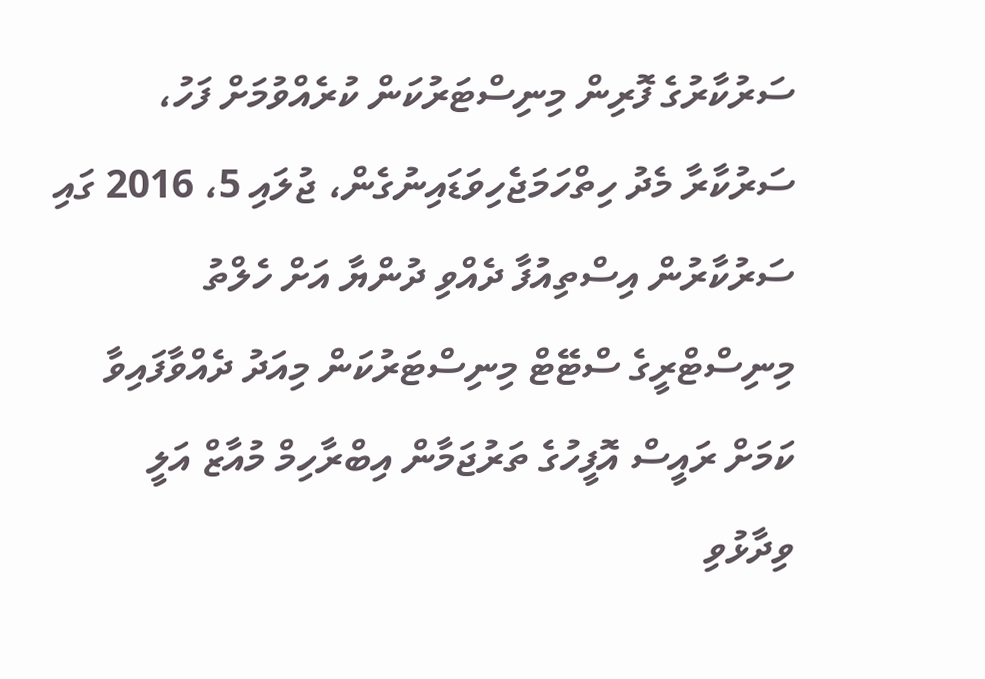ސަރުކާރުގެ ފޮރިން މިނިސްޓަރުކަން ކުރެއްވުމަށް ފަހު، ސަރުކާރާ މެދު ހިތްހަމަޖެހިވަޑައިނުގެން، ޖުލައި 5، 2016 ގައި ސަރުކާރުން އިސްތިއުފާ ދެއްވި ދުންޔާ އަށް ހެލްތު މިނިސްޓްރީގެ ސްޓޭޓް މިނިސްޓަރުކަން މިއަދު ދެއްވާފައިވާ ކަމަށް ރައީސް އޮފީހުގެ ތަރުޖަމާން އިބްރާހިމް މުއާޒް އަލީ ވިދާޅުވި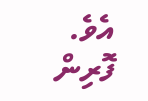އެވެ.
ފޮރިން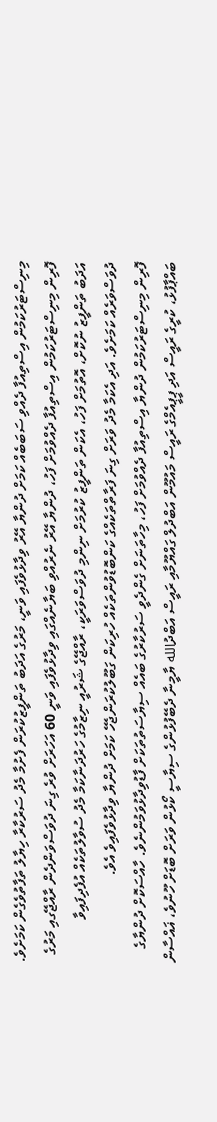މިނިސްޓަރުކަމުން އިސްތިއުފާ ދެއްވި ސަބަބެއް ކަމަށް ދުންޔާ އޭރު ވިދާޅުވެފައި ވަނީ، މަރުގެ އަދަބު ތަންފީޒުކުރަން ފެށުމާ މެދު ސަރުކާރާ ހިޔާލު ތަފާތުވެގެން ކަމަށެވެ.
ފޮރިން މިނިސްޓަރުކަމުން އިސްތިއުފާ ދެއްވުމަށް ފަހު، ދުންޔާ އޭރު ނެރުއްވި ބަޔާނެއްގައި ވިދާޅުވެފައި ވަނީ 60 އަހަރަށް ވުރެ ގިނަ ދުވަސްވަންދެން ރާއްޖޭގއި މަރުގެ އަދަބު ތަންފީޒު ނުކޮށް، އޮތުމަށް ފަހު، އެކަން ތަންފީޒު ކުރުމަށް ނިންމި ދުވަސްވަރަކީ، ރާއްޖޭގެ ޝަރުއީ ނިޒާމުގެ ހަރުދަނާކަމާ މެދު ސުވާލުތަކެއް އުފެދިފައިވާ ދުވަސްވަރެއް ކަމަށެވެ. އަދި އެކަމާ މެދު ވަރަށް ގިނަ ފަރާތްތަކެއްގެ ކަންބޮޑުވުންތަކެއް ހުރިކަން ގަބޫލުކުރަންޖެހޭ ކަމަށް ދުންޔާ ވިދާޅުވެފައިވެ އެވެ.
ފޮރިން މިނިސްޓަރުކަމުން ދުންޔާ އިސްތިއުފާ ދެއްވުމަށް ފަހު، މިހާތަނަށް ގެންދެވީ ސަރުކާރުގެ ބައެއް ސިޔާސަތުތަކަށް ފާޑުވިދާޅުވަމުންނެވެ. ހާއްސަކޮށް ދުންޔާގެ ބައްޕާފުޅު، ކުރީގެ ރައީސް އަދި ޕީޕީއެމްގެ ރައީސް މައުމޫން އަބްދުލް ގައްޔޫމާއި ރައީސް އަބްދުالله ޔާމީނާ ދެބޭފުޅުންގެ ސިޔާސީ ކޯޅުން ވަރަށް ބޮޑަށް ހޫނުވެ، ޣައްސާން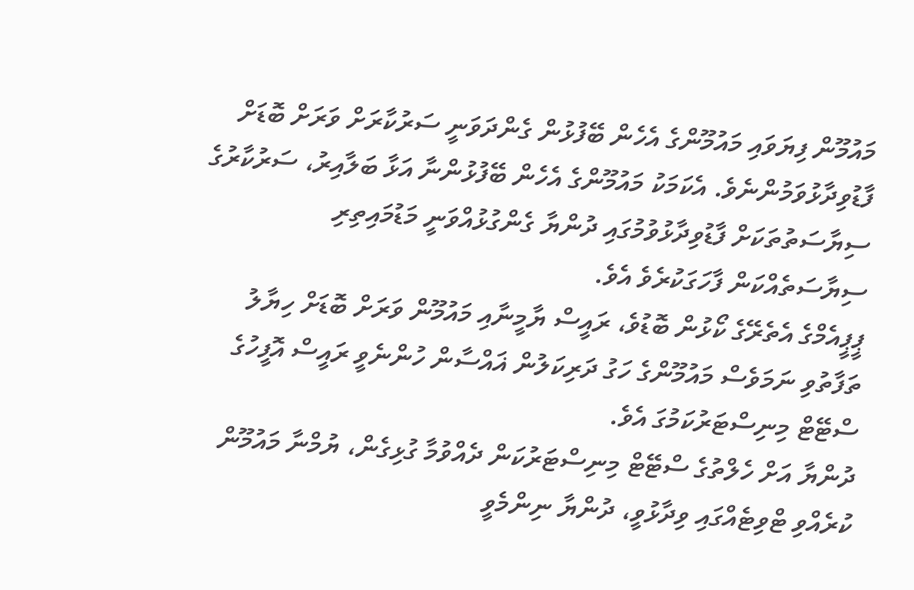މައުމޫން ފިޔަވައި މައުމޫންގެ އެހެން ބޭފުޅުން ގެންދަވަނީ ސަރުކާރަށް ވަރަށް ބޮޑަށް ފާޑުވިދާޅުވަމުންނެވެ. އެކަމަކު މައުމޫންގެ އެހެން ބޭފުޅުންނާ އަޅާ ބަލާއިރު، ސަރުކާރުގެ ސިޔާސަތުތަކަށް ފާޑުވިދާޅުވުމުގައި ދުންޔާ ގެންގުޅުއްވަނީ މަޑުމައިތިރި ސިޔާސަތެއްކަން ފާހަގަކުރެވެ އެވެ.
ޕީޕީއެމްގެ އެތެރޭގެ ކޯޅުން ބޮޑުވެ، ރައީސް ޔާމީނާއި މައުމޫން ވަރަށް ބޮޑަށް ހިޔާލު ތަފާތުވި ނަމަވެސް މައުމޫންގެ ހަގު ދަރިކަލުން ޣައްސާން ހުންނެވީ ރައީސް އޮފީހުގެ ސްޓޭޓް މިނިސްޓަރުކަމުގަ އެވެ.
ދުންޔާ އަށް ހެލްތުގެ ސްޓޭޓް މިނިސްޓަރުކަން ދެއްވުމާ ގުޅިގެން، ޔުމްނާ މައުމޫން ކުރެއްވި ޓްވިޓެއްގައި ވިދާޅުވީ، ދުންޔާ ނިންމެވީ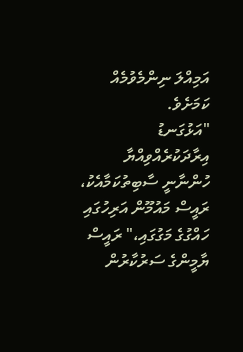އަމިއްލަ ނިންމެވުމެއް ކަމަށެވެ.
"އަޅުގަނޑު އިރާދަކުރެއްވިއްޔާ ހުންނާނީ ސާބިތުކަމާއެކު، ރައީސް މައުމޫން އަރިހުގައި ހައްގުގެ މަގުގައި،" ރައީސް ޔާމީންގެ ސަރުކާރުން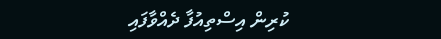ކުރިން އިސްތިއުފާ ދެއްވާފައި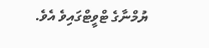ޔުމްނާގެ ޓްވީޓްގައިވެ އެވެ.